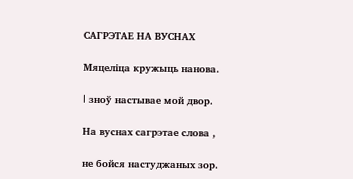САГРЭТАЕ НА ВУСНАХ

Мяцеліца кружыць нанова.

I зноў настывае мой двор.

На вуснах сагрэтае слова ,

не бойся настуджаных зор.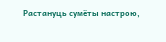Растануць сумёты настрою,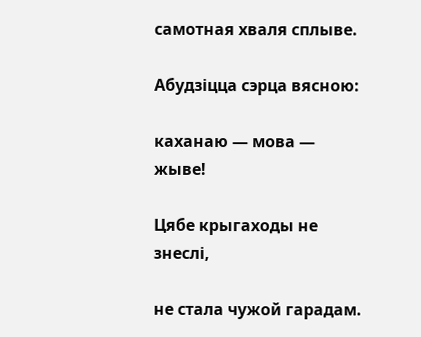самотная хваля сплыве.

Абудзіцца сэрца вясною:

каханаю — мова — жыве!

Цябе крыгаходы не знеслі,

не стала чужой гарадам.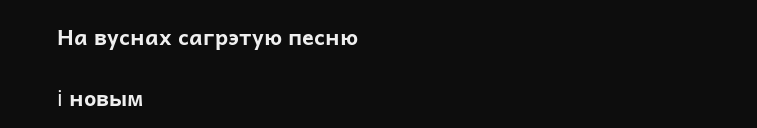На вуснах сагрэтую песню

i новым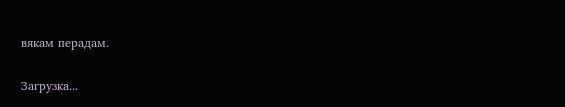вякам перадам.

Загрузка...